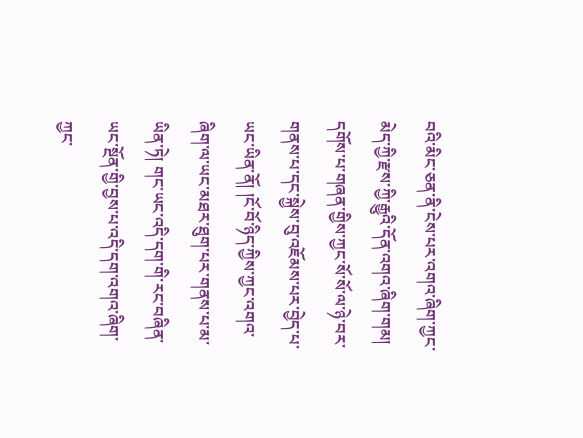བའི་མིང་ཅན་ནི་ངེས་པར་འགའ་ཞིག་ཀྱང་མེད་ཀྱི་རྫས་ཀྱི་རྒྱུའི་དོན་འགའ་ཞིག་གམ། དགོས་པ་གཞན་གྱིས་ཀྱང་སོ་སོ་ལ་ཉེ་བར་གནས་པ་དང་སྐྱེས་བུ་འཇོམས་པར་བྱེད་པ་ཡང་ཡིན་ནོ། །ངོ་བོ་ཉིད་ཀྱིས་ཀྱང་འགའ་ཞིག་ལ་ཡང་མཐར་ཐུག་པར་གནས་པ་མ་ཡིན་ཏེ། གང་ཡང་འདི་དག་གི་རང་བཞིན་ཡང་སྔོན་གྱི་བྱས་པ་འདི་དག་འགའ་ཞིག་ཀྱང་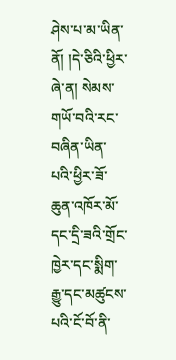ཤེས་པ་མ་ཡིན་ནོ། །དེ་ཅིའི་ཕྱིར་ཞེ་ན། སེམས་གཡོ་བའི་རང་བཞིན་ཡིན་པའི་ཕྱིར་ཟོ་ཆུན་འཁོར་མོ་དང་དྲི་ཟའི་གྲོང་ཁྱེར་དང་སྨིག་རྒྱུ་དང་མཚུངས་པའི་ངོ་བོ་ནི་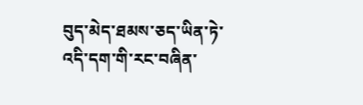བུད་མེད་ཐམས་ཅད་ཡིན་ཏེ་འདི་དག་གི་རང་བཞིན་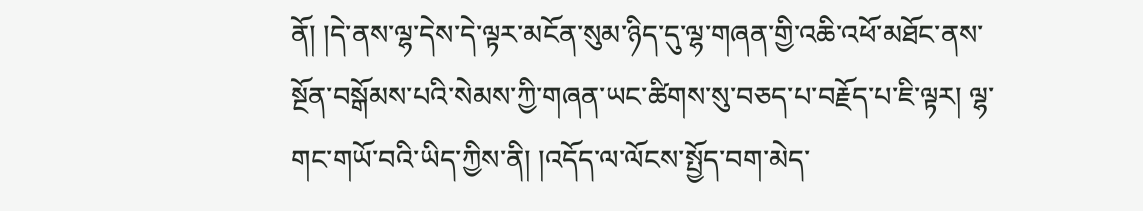ནོ། །དེ་ནས་ལྷ་དེས་དེ་ལྟར་མངོན་སུམ་ཉིད་དུ་ལྷ་གཞན་གྱི་འཆི་འཕོ་མཐོང་ནས་སྔོན་བསྒོམས་པའི་སེམས་ཀྱི་གཞན་ཡང་ཚིགས་སུ་བཅད་པ་བརྗོད་པ་ཇི་ལྟར། ལྷ་གང་གཡོ་བའི་ཡིད་ཀྱིས་ནི། །འདོད་ལ་ལོངས་སྤྱོད་བག་མེད་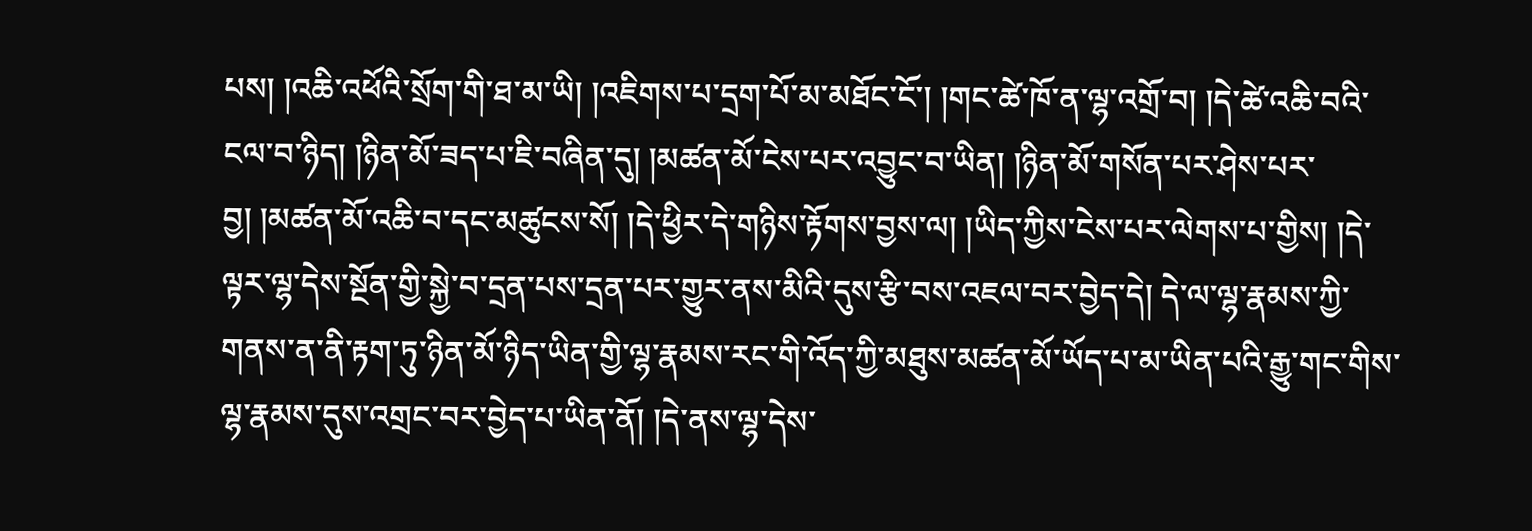པས། །འཆི་འཕོའི་སྲོག་གི་ཐ་མ་ཡི། །འཇིགས་པ་དྲག་པོ་མ་མཐོང་ངོ་། །གང་ཚེ་ཁོ་ན་ལྷ་འགྲོ་བ། །དེ་ཚེ་འཆི་བའི་ངལ་བ་ཉིད། །ཉིན་མོ་ཟད་པ་ཇི་བཞིན་དུ། །མཚན་མོ་ངེས་པར་འབྱུང་བ་ཡིན། །ཉིན་མོ་གསོན་པར་ཤེས་པར་བྱ། །མཚན་མོ་འཆི་བ་དང་མཚུངས་སོ། །དེ་ཕྱིར་དེ་གཉིས་རྟོགས་བྱས་ལ། །ཡིད་ཀྱིས་ངེས་པར་ལེགས་པ་གྱིས། །དེ་ལྟར་ལྷ་དེས་སྔོན་གྱི་སྐྱེ་བ་དྲན་པས་དྲན་པར་གྱུར་ནས་མིའི་དུས་རྩི་བས་འཇལ་བར་བྱེད་དེ། དེ་ལ་ལྷ་རྣམས་ཀྱི་གནས་ན་ནི་རྟག་ཏུ་ཉིན་མོ་ཉིད་ཡིན་གྱི་ལྷ་རྣམས་རང་གི་འོད་ཀྱི་མཐུས་མཚན་མོ་ཡོད་པ་མ་ཡིན་པའི་རྒྱུ་གང་གིས་ལྷ་རྣམས་དུས་འགྲང་བར་བྱེད་པ་ཡིན་ནོ། །དེ་ནས་ལྷ་དེས་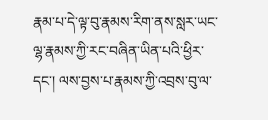རྣམ་པ་དེ་ལྟ་བུ་རྣམས་རིག་ནས་སླར་ཡང་ལྷ་རྣམས་ཀྱི་རང་བཞིན་ཡིན་པའི་ཕྱིར་དང་། ལས་བྱས་པ་རྣམས་ཀྱི་འབྲས་བུ་ལ་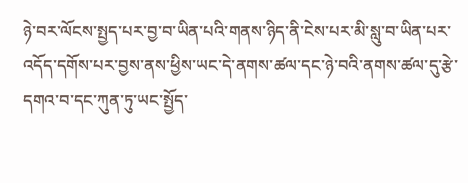ཉེ་བར་ལོངས་སྤྱད་པར་བྱ་བ་ཡིན་པའི་གནས་ཉིད་ནི་ངེས་པར་མི་སླུ་བ་ཡིན་པར་འདོད་དགོས་པར་བྱས་ནས་ཕྱིས་ཡང་དེ་ནགས་ཚལ་དང་ཉེ་བའི་ནགས་ཚལ་དུ་རྩེ་དགའ་བ་དང་ཀུན་ཏུ་ཡང་སྤྱོད་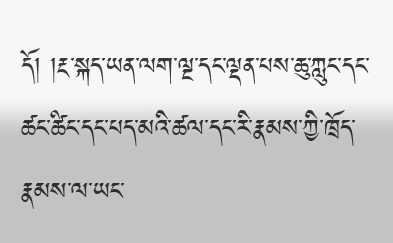དོ། །རྔ་སྐད་ཡན་ལག་ལྔ་དང་ལྡན་པས་ཆུ་ཀླུང་དང་ཚང་ཚིང་དང་པད་མའི་ཚལ་དང་རི་རྣམས་ཀྱི་ཁྲོད་རྣམས་ལ་ཡང་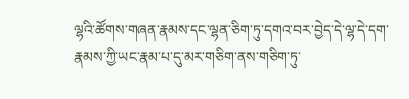ལྷའི་ཚོགས་གཞན་རྣམས་དང་ལྷན་ཅིག་ཏུ་དགའ་བར་བྱེད་དེ་ལྷ་དེ་དག་རྣམས་ཀྱི་ཡང་རྣམ་པ་དུ་མར་གཅིག་ནས་གཅིག་ཏུ་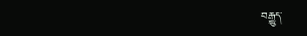བརྒྱུད་